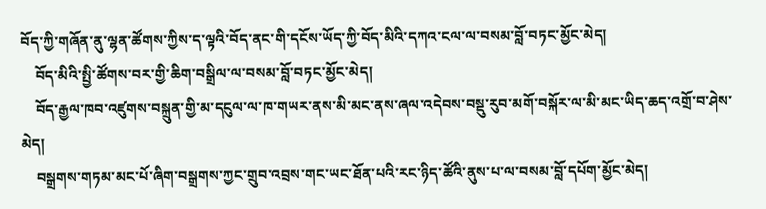བོད་ཀྱི་གཞོན་ནུ་ལྷན་ཚོགས་ཀྱིས་ད་ལྟའི་བོད་ནང་གི་དངོས་ཡོད་ཀྱི་བོད་མིའི་དཀའ་ངལ་ལ་བསམ་བློ་བཏང་མྱོང་མེད།
    བོད་མིའི་སྤྱི་ཚོགས་བར་གྱི་ཆིག་བསྒྲིལ་ལ་བསམ་བློ་བཏང་མྱོང་མེད།
    བོད་རྒྱལ་ཁབ་འཛུགས་བསྐྲུན་གྱི་མ་དངུལ་ལ་ཁ་གཡར་ནས་མི་མང་ནས་ཞལ་འདེབས་བསྡུ་རུབ་མགོ་བསྐོར་ལ་མི་མང་ཡིད་ཆད་འགྲོ་བ་ཤེས་མེད།
    བསྒྲགས་གཏམ་མང་པོ་ཞིག་བསྒྲགས་ཀྱང་གྲུབ་འབྲས་གང་ཡང་ཐོན་པའི་རང་ཉིད་ཚོའི་ནུས་པ་ལ་བསམ་བློ་དཔོག་མྱོང་མེད།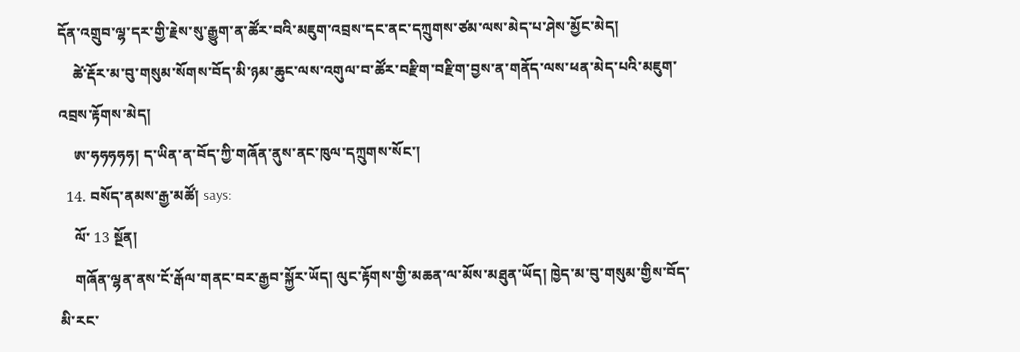དོན་འགྲུབ་ལྷ་དར་གྱི་རྗེས་སུ་རྒྱུག་ན་ཚོར་བའི་མཇུག་འབྲས་དང་ནང་དཀྲུགས་ཙམ་ལས་མེད་པ་ཤེས་མྱོང་མེད།
    ཚེ་རྡོར་མ་བུ་གསུམ་སོགས་བོད་མི་ཉམ་ཆུང་ལས་འགུལ་བ་ཚོར་བརྫིག་བརྫིག་བྱས་ན་གནོད་ལས་ཕན་མེད་པའི་མཇུག་འབྲས་རྟོགས་མེད།
    ཨ་ཧཧཧཧཧ། ད་ཡིན་ན་བོད་ཀྱི་གཞོན་ནུས་ནང་ཁུལ་དཀྲུགས་སོང་།
  14. བསོད་ནམས་རྒྱ་མཚོ། says:
    ལོ་ 13 སྔོན།
    གཞོན་ལྷན་ནས་ངོ་རྒོལ་གནང་བར་རྒྱབ་སྐྱོར་ཡོད། ལུང་རྟོགས་གྱི་མཆན་ལ་མོས་མཐུན་ཡོད། ཁྱེད་མ་བུ་གསུམ་གྱིས་བོད་མི་རང་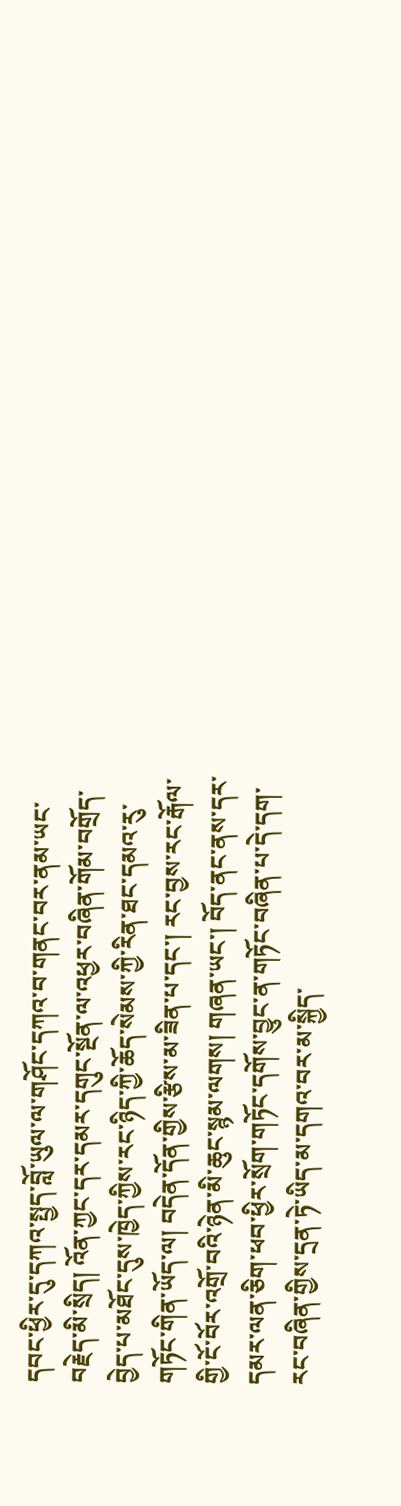དབང་ཕྱིར་དུ་དཀའ་སྤྱད་བློ་ཡུལ་ལ་གཤོང་དཀའ་བ་གནང་བར་ནམ་ཡང་བརྗེད་མི་སྲིད། འོན་ཀྱང་དར་དམར་དགུང་སྔོན་ལ་འཕྱར་བཞིན་གོམ་བགྲོད་བྱེད་པ་མཐོང་དུས་ཁྱེད་ཀྱིས་རང་ཉིད་ཀྱི་ཆོད་སེམས་ཀྱི་རིན་ཐང་དམའ་རུ་གཏོང་གིན་ཡོད་ལ། བདེན་དོན་གྱིས་རྩིས་མ་ཟིན་པ་དང་། རང་བྱས་རང་རྒོལ་གྱི་ངོ་བོར་འགྲོ་བའི་ཉེན་མི་ཆུང་སྙམ་ལགས། གཞན་ཡང་། བོད་ནང་ནས་དར་དམར་ལན་ཅིག་ཕབ་ཕྱིར་སྲོག་གཏོང་དགོས་བྱུང་ན་གཏོང་བཞིན་པ་དེ་དག་རང་བཞིན་གྱིས་དྲན་ཏེ་ཡིད་མ་དགའ་བར་མ་སྐྱིད་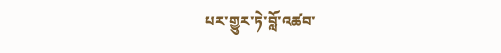པར་གྱུར་ཏེ་བློ་འཚབ་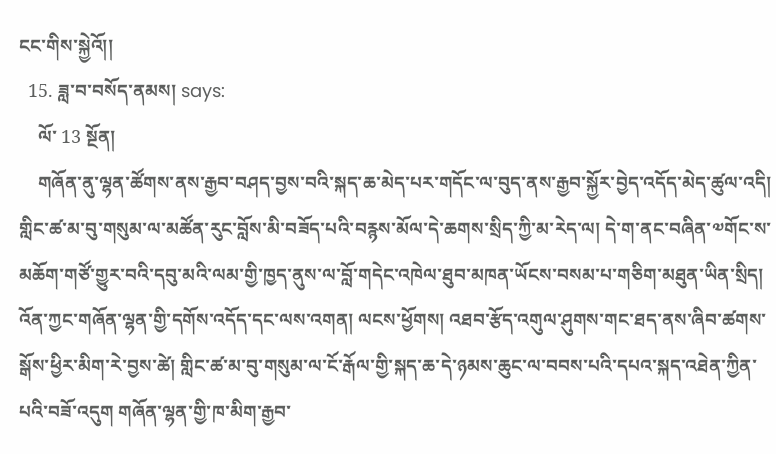ངང་གིས་སྐྱེའོ།།
  15. ཟླ་བ་བསོད་ནམས། says:
    ལོ་ 13 སྔོན།
    གཞོན་ནུ་ལྷན་ཚོགས་ནས་རྒྱབ་བཤད་བྱས་བའི་སྐད་ཆ་མེད་པར་གདོང་ལ་བུད་ནས་རྒྱབ་སྐྱོར་བྱེད་འདོད་མེད་ཚུལ་འདི། གླིང་ཚ་མ་བུ་གསུམ་ལ་མཚོན་རུང་བློས་མི་བཟོད་པའི་བརྙས་མོལ་དེ་ཆགས་སྲིད་ཀྱི་མ་རེད་ལ། དེ་ག་ནང་བཞིན་༧གོང་ས་མཆོག་གཙོ་གྱུར་བའི་དབུ་མའི་ལམ་གྱི་ཁྱད་ནུས་ལ་བློ་གདེང་འཁེལ་ཐུབ་མཁན་ཡོངས་བསམ་པ་གཅིག་མཐུན་ཡིན་སྲིད། འོན་ཀྱང་གཞོན་ལྷན་གྱི་དགོས་འདོད་དང་ལས་འགན། ལངས་ཕྱོགས། འཐབ་རྩོད་འགུལ་ཤུགས་གང་ཐད་ནས་ཞིབ་ཚགས་སྒོས་ཕྱིར་མིག་རེ་བྱས་ཚེ། གླིང་ཚ་མ་བུ་གསུམ་ལ་ངོ་རྒོལ་གྱི་སྐད་ཆ་དེ་ཉམས་ཆུང་ལ་བབས་པའི་དཔའ་སྐད་འཐེན་ཀྱིན་པའི་བཟོ་འདུག གཞོན་ལྷན་གྱི་ཁ་མིག་རྒྱབ་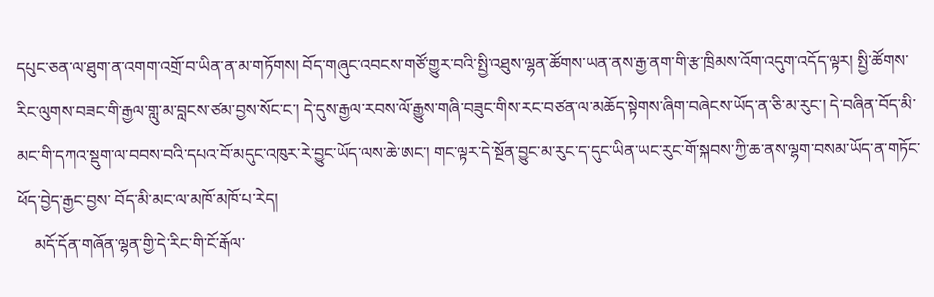དཔུང་ཅན་ལ་ཐུག་ན་འགག་འགྲོ་བ་ཡིན་ན་མ་གཏོགས། བོད་གཞུང་འབངས་གཙོ་གྱུར་བའི་སྤྱི་འཐུས་ལྷན་ཚོགས་ཡན་ནས་རྒྱ་ནག་གི་རྩ་ཁྲིམས་འོག་འདུག་འདོད་ལྟར། སྤྱི་ཚོགས་རིང་ལུགས་བཟང་གི་རྒྱལ་གླུ་མ་བླངས་ཙམ་བྱས་སོང་ང་། དེ་དུས་རྒྱལ་རབས་ལོ་རྒྱུས་གཞི་བཟུང་གིས་རང་བཙན་ལ་མཆོད་སྟེགས་ཞིག་བཞེངས་ཡོད་ན་ཅི་མ་རུང་། དེ་བཞིན་བོད་མི་མང་གི་དཀའ་སྡུག་ལ་བབས་བའི་དཔའ་བོ་མདུང་འཁུར་རེ་བྱུང་ཡོད་ལས་ཆེ་ཨང་། གང་ལྟར་དེ་སྔོན་བྱུང་མ་རུང་ད་དུང་ཡིན་ཡང་རུང་གོ་སྐབས་ཀྱི་ཆ་ནས་ལྷག་བསམ་ཡོད་ན་གཏོང་ཕོད་བྱེད་རྒྱང་བྱས་ བོད་མི་མང་ལ་མཁོ་མཁོ་པ་རེད།
    མདོ་དོན་གཞོན་ལྷན་གྱི་དེ་རིང་གི་ངོ་རྒོལ་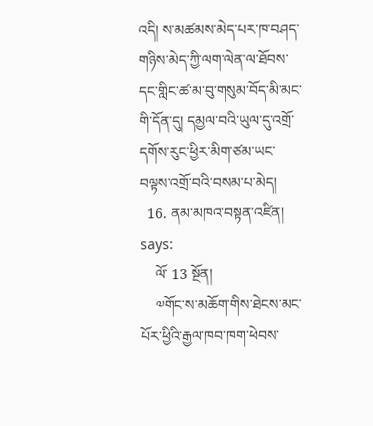འདི། ས་མཚམས་མེད་པར་ཁ་བཤད་གཉིས་མེད་ཀྱི་ལག་ལེན་ལ་ཐོབས་དང་གླིང་ཚ་མ་བུ་གསུམ་བོད་མི་མང་གི་དོན་དུ། དམྱལ་བའི་ཡུལ་དུ་འགྲོ་དགོས་རུང་ཕྱིར་མིག་ཙམ་ཡང་བལྟས་འགྲོ་བའི་བསམ་པ་མེད།
  16. ནམ་མཁའ་བསྟན་འཛིན། says:
    ལོ་ 13 སྔོན།
    ༧གོང་ས་མཆོག་གིས་ཐེངས་མང་པོར་ཕྱིའི་རྒྱལ་ཁབ་ཁག་ཕེབས་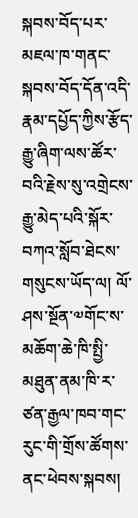སྐབས་བོད་པར་མཇལ་ཁ་གནང་སྐབས་བོད་དོན་འདི་རྣམ་དཔྱོད་ཀྱིས་རྩོད་རྒྱུ་ཞིག་ལས་ཚོར་བའི་རྗེས་སུ་འགྲེངས་རྒྱུ་མེད་པའི་སྐོར་བཀའ་སློབ་ཐེངས་གསུངས་ཡོད་ལ། ལོ་ཤས་སྔོན་༧གོང་ས་མཆོག་ཆེ་ཁི་སྤྱི་མཐུན་ནམ་ཁི་ར་ཙན་རྒྱལ་ཁབ་གང་རུང་གི་གྲོས་ཚོགས་ནང་ཕེབས་སྐབས།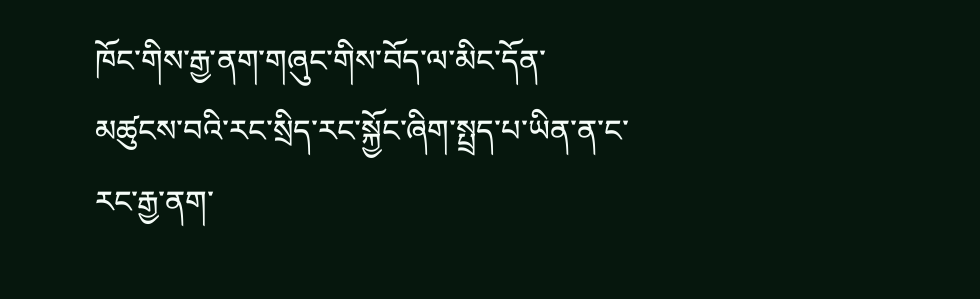ཁོང་གིས་རྒྱ་ནག་གཞུང་གིས་བོད་ལ་མིང་དོན་མཚུངས་བའི་རང་སྲིད་རང་སྐྱོང་ཞིག་སྤྲད་པ་ཡིན་ན་ང་རང་རྒྱ་ནག་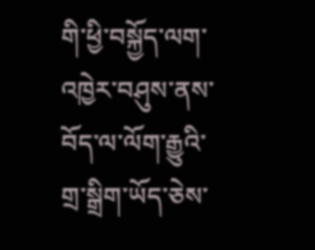གི་ཕྱི་བསྐྱོད་ལག་འཁྱེར་བཤུས་ནས་བོད་ལ་ལོག་རྒྱུའི་གྲ་སྒྲིག་ཡོད་ཅེས་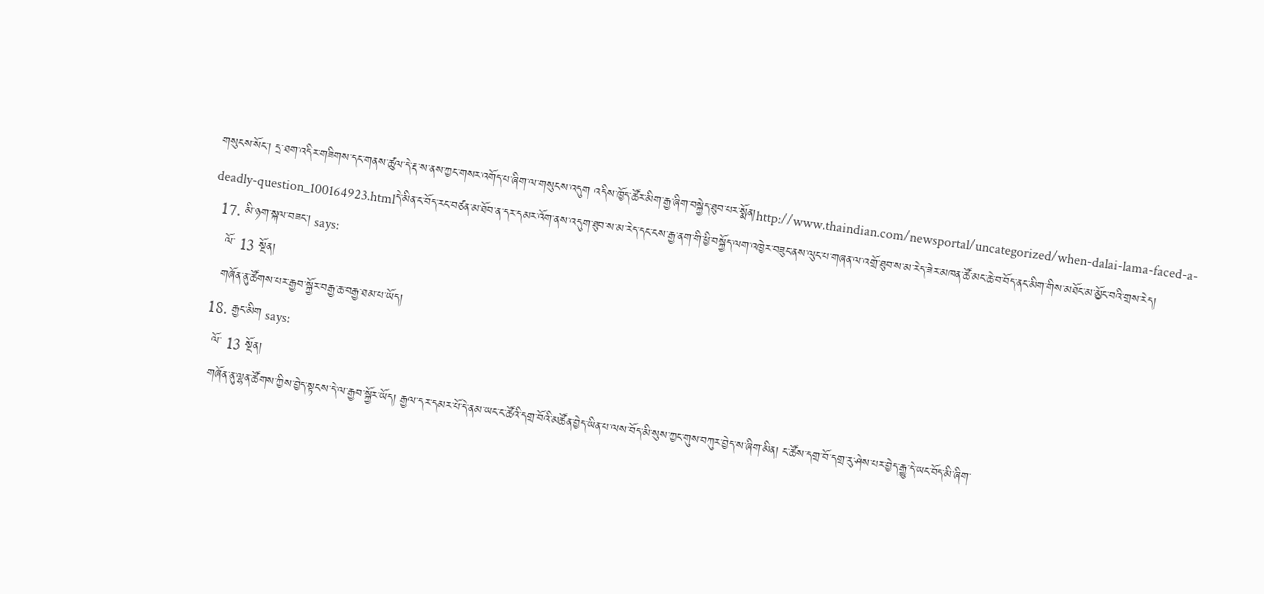གསུངས་སོང་། དྲ་ཐག་འདིར་གཟིགས་དང་གནས་ཚུལ་དེ་རྡ་ས་ནས་ཀྱང་གསར་འགོད་པ་ཞིག་ལ་གསུངས་འདུག འདིས་ཁྱོད་ཚོར་མིག་རྒྱ་ཞིག་བསྐྱེད་ཐུབ་པར་སྨོན།http://www.thaindian.com/newsportal/uncategorized/when-dalai-lama-faced-a-deadly-question_100164923.htmlདེ་མིན་ང་བོད་རང་བཙན་མ་ཐོབ་ན་དར་དམར་འོག་ནས་འདུག་ཐུབ་ས་མ་རེད་དང་ངས་རྒྱ་ནག་གི་ཕྱི་བསྐྱོད་ལག་འཁྱེར་བཟུང་ནས་ལུང་པ་གཞན་ལ་འགྲོ་ཐུབ་ས་མ་རེད་ཟེར་མཁན་ཚོ་མང་ཆེ་བ་བོད་ནང་མིག་གིས་མཐོང་མ་མྱོང་བའི་གྲས་རེད།
  17. མི་ཉག་སྐལ་བཟང་། says:
    ལོ་ 13 སྔོན།
    གཞོན་ནུ་ཚོགས་པར་རྒྱབ་སྐྱོར་བརྒྱ་ཆ་བརྒྱ་ཐམ་པ་ཡོད།
  18. རྒྱང་མིག says:
    ལོ་ 13 སྔོན།
    གཞོན་ནུ་ལྷན་ཚོགས་ཀྱིས་བྱེད་སྟངས་དེ་ལ་རྒྱབ་སྐྱོར་ཡོད། རྒྱལ་དར་དམར་པོ་དེ་ནམ་ཡང་ང་ཚོའི་དགྲ་བོའི་མཚོན་བྱེད་ཡིན་པ་ལས་བོད་མི་སུས་ཀྱང་གུས་བཀུར་བྱེད་ས་ཞིག་མིན། ང་ཚོས་དགྲ་བོ་དགྲ་རུ་ཤེས་པར་བྱེད་རྒྱུ་དེ་ཡང་བོད་མི་ཞིག་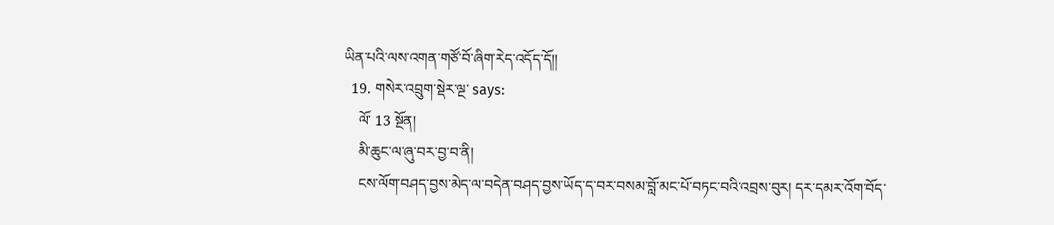ཡིན་པའི་ལས་འགན་གཙོ་བོ་ཞིག་རེད་འདོད་དོ།།
  19. གསེར་འབྲུག་སྡེར་ལྔ་ says:
    ལོ་ 13 སྔོན།
    མི་ཆུང་ལ་ཞུ་བར་བྱ་བ་ནི།
    ངས་ལོག་བཤད་བྱས་མེད་ལ་བདེན་བཤད་བྱས་ཡོད་ད་བར་བསམ་བློ་མང་པོ་བཏང་བའི་འབྲས་བུར། དར་དམར་འོག་བོད་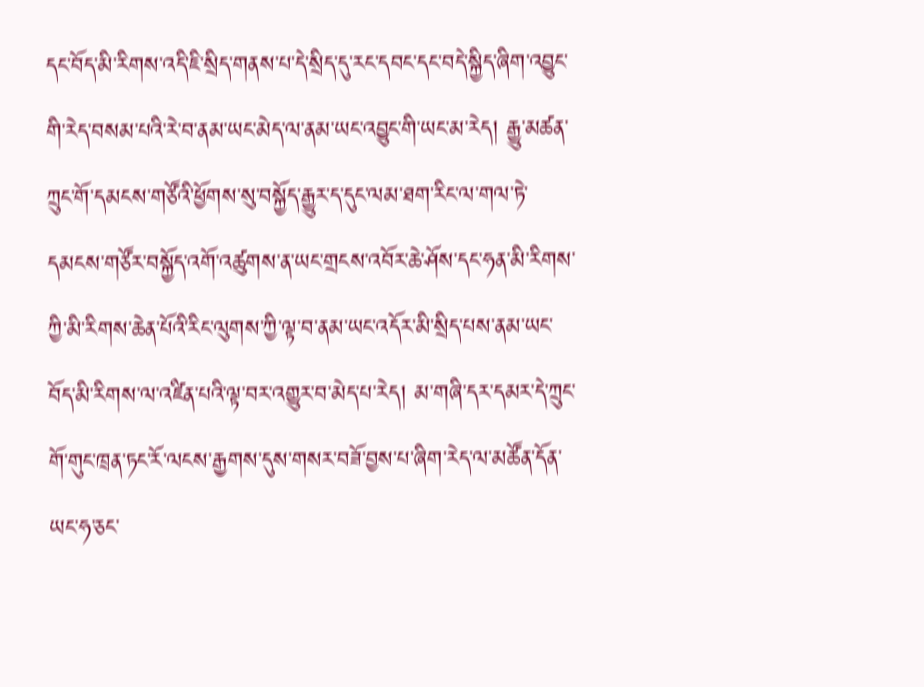དང་བོད་མི་རིགས་འདི་ཇི་སྲིད་གནས་པ་དེ་སྲིད་དུ་རང་དབང་དང་བདེ་སྐྱིད་ཞིག་འབྱུང་གི་རེད་བསམ་པའི་རེ་བ་ནམ་ཡང་མེད་ལ་ནམ་ཡང་འབྱུང་གི་ཡང་མ་རེད། རྒྱུ་མཚན་ཀྲུང་གོ་དམངས་གཙོའི་ཕྱོགས་སུ་བསྐྱོད་རྒྱུར་ད་དུང་ལམ་ཐག་རིང་ལ་གལ་ཏེ་དམངས་གཙོར་བསྐྱོད་འགོ་འཚུགས་ན་ཡང་གྲངས་འབོར་ཆེ་ཤོས་དང་ཧན་མི་རིགས་ཀྱི་མི་རིགས་ཆེན་པོའི་རིང་ལུགས་ཀྱི་ལྟ་བ་ནམ་ཡང་འདོར་མི་སྲིད་པས་ནམ་ཡང་བོད་མི་རིགས་ལ་འཛིན་པའི་ལྟ་བར་འགྱུར་བ་མེད་པ་རེད། མ་གཞི་དར་དམར་དེ་ཀྲུང་གོ་གུང་ཁྲན་ཏང་རོ་ལངས་རྒྱགས་དུས་གསར་བཟོ་བྱས་པ་ཞིག་རེད་ལ་མཚོན་དོན་ཡང་ཧ་ཅང་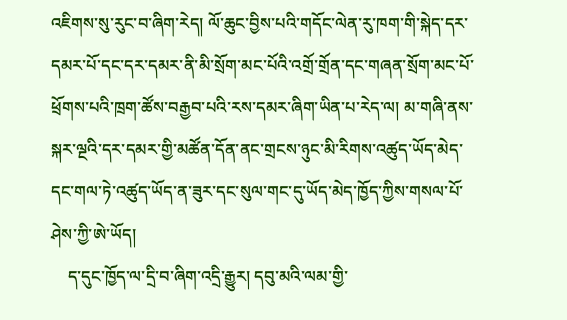འཇིགས་སུ་རུང་བ་ཞིག་རེད། ལོ་ཆུང་བྱིས་པའི་གདོང་ལེན་རུ་ཁག་གི་སྐེད་དར་དམར་པོ་དང་དར་དམར་ནི་མི་སྲོག་མང་པོའི་འགྲོ་གྲོན་དང་གཞན་སྲོག་མང་པོ་ཕྲོགས་པའི་ཁྲག་ཚོས་བརྒྱབ་པའི་རས་དམར་ཞིག་ཡིན་པ་རེད་ལ། མ་གཞི་ནས་སྐར་ལྔའི་དར་དམར་གྱི་མཚོན་དོན་ནང་གྲངས་ཉུང་མི་རིགས་འཚུད་ཡོད་མེད་དང་གལ་ཏེ་འཚུད་ཡོད་ན་ཟུར་དང་སུལ་གང་དུ་ཡོད་མེད་ཁྱོད་ཀྱིས་གསལ་པོ་ཤེས་ཀྱི་ཨེ་ཡོད།
    ད་དུང་ཁྱོད་ལ་དྲི་བ་ཞིག་འདྲི་རྒྱུར། དབུ་མའི་ལམ་གྱི་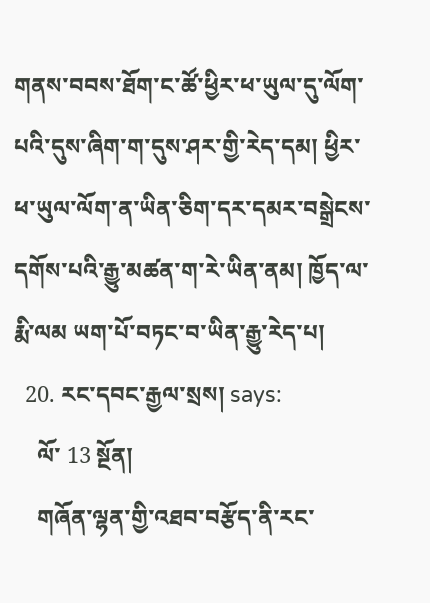གནས་བབས་ཐོག་ང་ཚོ་ཕྱིར་ཕ་ཡུལ་དུ་ལོག་པའི་དུས་ཞིག་ག་དུས་ཤར་གྱི་རེད་དམ། ཕྱིར་ཕ་ཡུལ་ལོག་ན་ཡིན་ཅིག་དར་དམར་བསྒྲེངས་དགོས་པའི་རྒྱུ་མཚན་ག་རེ་ཡིན་ནམ། ཁྱོད་ལ་རྨི་ལམ ཡག་པོ་བཏང་བ་ཡིན་རྒྱུ་རེད་པ།
  20. རང་དབང་རྒྱལ་སྲས། says:
    ལོ་ 13 སྔོན།
    གཞོན་ལྷན་གྱི་འཐབ་བརྩོད་ནི་རང་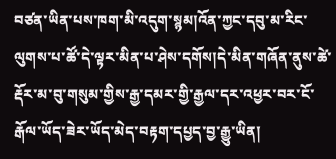བཙན་ཡིན་པས་ཁག་མི་འདུག་སྙམ།འོན་ཀྱང་དབུ་མ་རིང་ལུགས་པ་ཚོ་དེ་ལྟར་མིན་པ་ཤེས་དགོས།དེ་མིན་གཞོན་ནུས་ཚེ་རྡོར་མ་བུ་གསུམ་གྱིས་རྒྱ་དམར་གྱི་རྒྱལ་དར་འཕྱར་བར་ངོ་རྒོལ་ཡོད་ཟེར་ཡོད་མེད་བརྟག་དཔྱད་བྱ་རྒྱུ་ཡིན།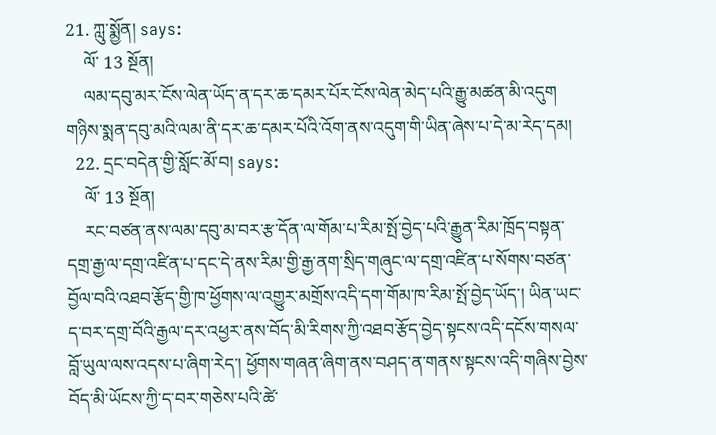21. ཀླུ་སྨྱོན། says:
    ལོ་ 13 སྔོན།
    ལམ་དབུ་མར་ངོས་ལེན་ཡོད་ན་དར་ཆ་དམར་པོར་ངོས་ལེན་མེད་པའི་རྒྱུ་མཚན་མི་འདུག གཉིས་སྨན་དབུ་མའི་ལམ་ནི་དར་ཆ་དམར་པོའི་འོག་ནས་འདུག་གི་ཡིན་ཞེས་པ་དེ་མ་རེད་དམ།
  22. དྲང་བདེན་གྱི་སློང་མོ་བ། says:
    ལོ་ 13 སྔོན།
    རང་བཙན་ནས་ལམ་དབུ་མ་བར་རྩ་དོན་ལ་གོམ་པ་རིམ་སྤོ་བྱེད་པའི་རྒྱུན་རིམ་ཁྲོད་བསྟན་དགྲ་རྒྱ་ལ་དགྲ་འཛིན་པ་དང་དེ་ནས་རིམ་གྱི་རྒྱ་ནག་སྲིད་གཞུང་ལ་དགྲ་འཛིན་པ་སོགས་བཙན་བྱོལ་བའི་འཐབ་རྩོད་གྱི་ཁ་ཕྱོགས་ལ་འགྱུར་མགྲོས་འདི་དག་གོམ་ཁ་རིམ་སྤོ་བྱེད་ཡོད་། ཡིན་ཡང་ད་བར་དགྲ་བོའི་རྒྱལ་དར་འཕྱར་ནས་བོད་མི་རིགས་ཀྱི་འཐབ་རྩོད་བྱེད་སྟངས་འདི་དངོས་གསལ་བློ་ཡུལ་ལས་འདས་པ་ཞིག་རེད་། ཕྱོགས་གཞན་ཞིག་ནས་བཤད་ན་གནས་སྟངས་འདི་གཞིས་བྱེས་བོད་མི་ཡོངས་ཀྱི་ད་བར་གཅེས་པའི་ཚེ་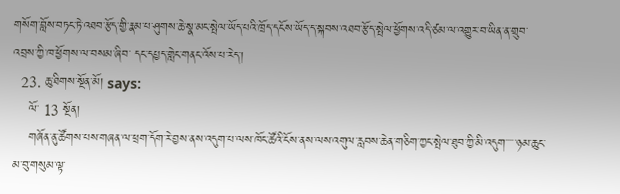གསོག་བློས་བཏང་ཏེ་འཐབ་རྩོད་གྱི་རྣམ་པ་ཤུགས་ཆེ་སྣ་མང་སྤེལ་ཡོད་པའི་ཁྲོད་དངོས་ཡོད་ད་སྐབས་འཐབ་རྩོད་སྤེལ་ཕྱོགས་འདི་ཙམ་ལ་འགྱུར་བ་ཡིན་ན་གྲུབ་འབྲས་ཀྱི་ཁ་ཕྱོགས་ལ་བསམ་ཞིབ་ དང་དཔྱད་གླེང་གནང་འོས་པ་རེད་།
  23. ཆུ་ཐིགས་སྔོན་མོ། says:
    ལོ་ 13 སྔོན།
    གཞོན་ནུ་ཚོགས་པས་གཞན་ལ་ཕྲག་དོག་རེ་བྱས་ནས་འདུག་པ་ལས་ཁོང་ཚོའི་ངོས་ནས་ལས་འགུལ་རླབས་ཆེན་གཅིག་ཀྱང་སྤེལ་ཐུབ་ཀྱི་མི་འདུག་་་་་ཉམ་ཆུང་མ་བུ་གསུམ་ལྟ་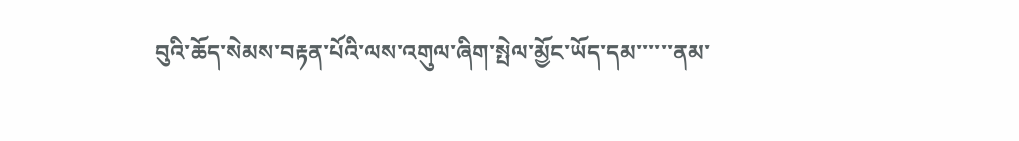བུའི་ཆོད་སེམས་བརྟན་པོའི་ལས་འགུལ་ཞིག་སྤེལ་མྱོང་ཡོད་དམ་་་་་་ནམ་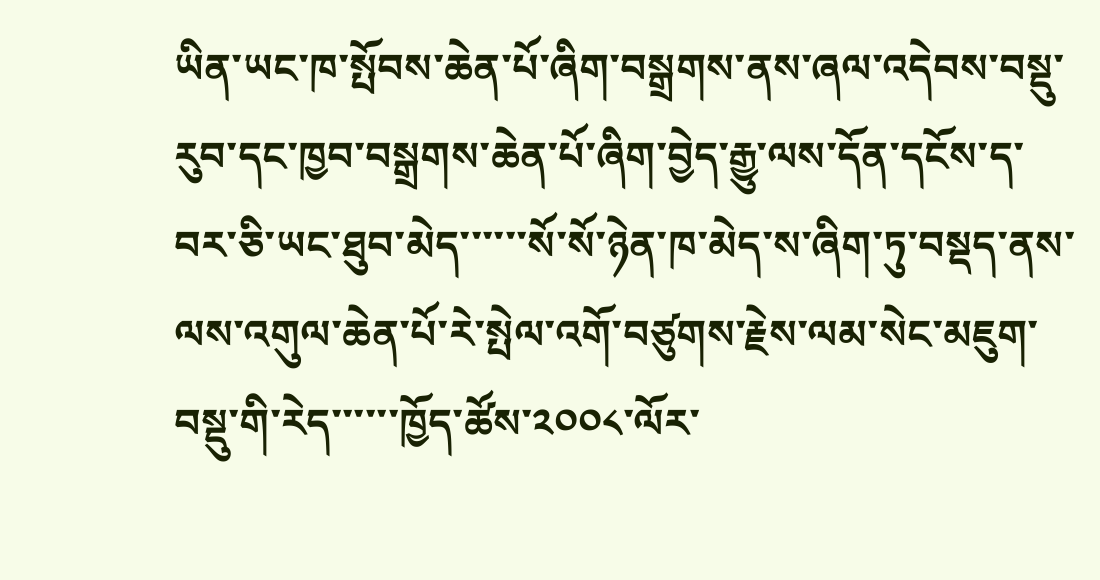ཡིན་ཡང་ཁ་སྤོབས་ཆེན་པོ་ཞིག་བསྒྲགས་ནས་ཞལ་འདེབས་བསྡུ་རུབ་དང་ཁྱབ་བསྒྲགས་ཆེན་པོ་ཞིག་བྱེད་རྒྱུ་ལས་དོན་དངོས་ད་བར་ཅི་ཡང་ཐུབ་མེད་་་་་་སོ་སོ་ཉེན་ཁ་མེད་ས་ཞིག་ཏུ་བསྡད་ནས་ལས་འགུལ་ཆེན་པོ་རེ་སྤེལ་འགོ་བཙུགས་རྗེས་ལམ་སེང་མཇུག་བསྡུ་གི་རེད་་་་་་ཁྱོད་ཚོས་༢༠༠༨་ལོར་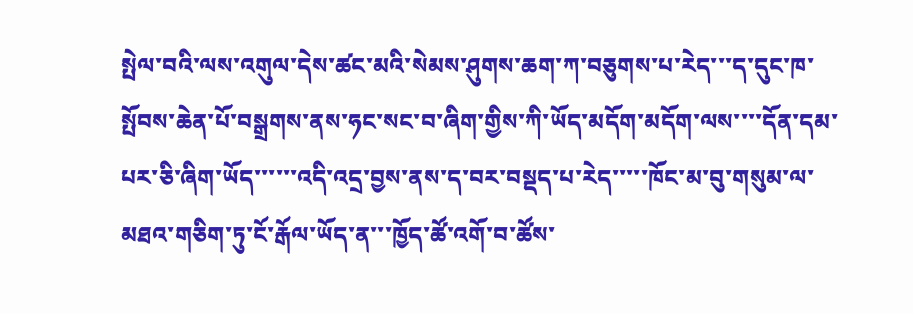སྤེལ་བའི་ལས་འགུལ་དེས་ཚང་མའི་སེམས་ཤུགས་ཆག་ཀ་བཅུགས་པ་རེད་་་ད་དུང་ཁ་སྤོབས་ཆེན་པོ་བསྒྲགས་ནས་ཧང་སང་བ་ཞིག་གྱིས་ཀི་ཡོད་མདོག་མདོག་ལས་་་་དོན་དམ་པར་ཅི་ཞིག་ཡོད་་་་་་འདི་འདྲ་བྱས་ནས་ད་བར་བསྡད་པ་རེད་་་་་ཁོང་མ་བུ་གསུམ་ལ་མཐའ་གཅིག་ཏུ་ངོ་རྒོལ་ཡོད་ན་་་ཁྱོད་ཚོ་འགོ་བ་ཚོས་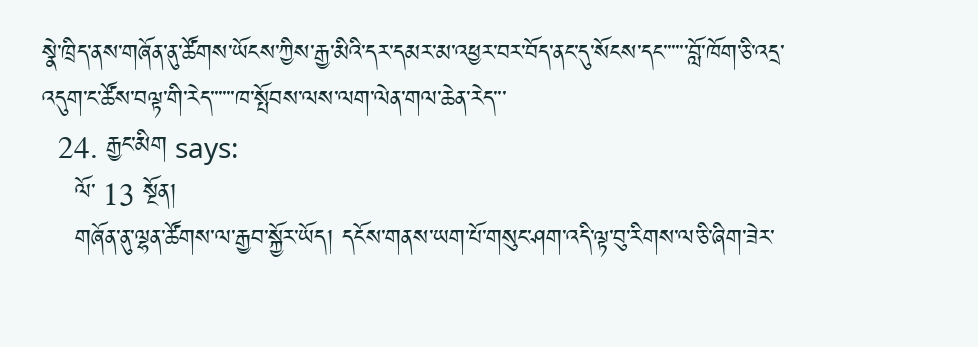སྣེ་ཁྲིད་ནས་གཞོན་ནུ་ཚོགས་ཡོངས་ཀྱིས་རྒྱ་མིའི་དར་དམར་མ་འཕྱར་བར་བོད་ནང་དུ་སོངས་དང་་་་་་བློ་ཁོག་ཅི་འདྲ་འདུག་ང་ཚོས་བལྟ་གི་རེད་་་་་་ཁ་སྤོབས་ལས་ལག་ལེན་གལ་ཆེན་རེད་་་
  24. རྒྱང་མིག says:
    ལོ་ 13 སྔོན།
    གཞོན་ནུ་ལྷན་ཚོགས་ལ་རྒྱབ་སྐྱོར་ཡོད། དངོས་གནས་ཡག་པོ་གསུང་ཤག་འདི་ལྟ་བུ་རིགས་ལ་ཅི་ཞིག་ཟེར་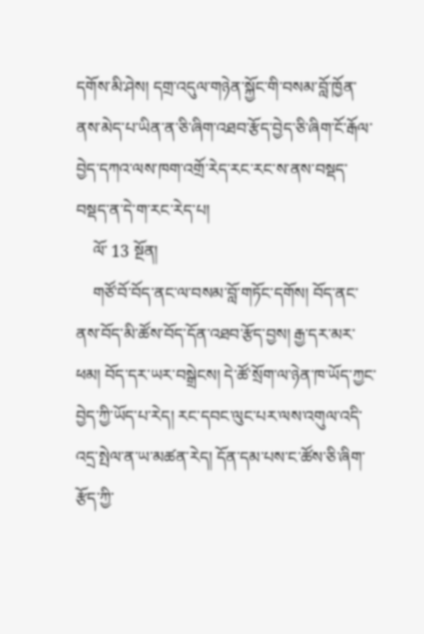དགོས་མི་ཤེས། དགྲ་འདུལ་གཉེན་སྐྱོང་གི་བསམ་བློ་ཁྱོན་ནས་མེད་པ་ཡིན་ན་ཅི་ཞིག་འཐབ་རྩོད་བྱེད་ཅི་ཞིག་ངོ་རྒོལ་བྱེད་དཀའ་ལས་ཁག་འགྲོ་རེད་རང་རང་ས་ནས་བསྡད་བསྡད་ན་དེ་ག་རང་རེད་པ།
    ལོ་ 13 སྔོན།
    གཙོ་བོ་བོད་ནང་ལ་བསམ་བློ་གཏོང་དགོས། བོད་ནང་ནས་བོད་མི་ཚོས་བོད་དོན་འཐབ་རྩོད་བྱས། རྒྱ་དར་མར་ཕམ། བོད་དར་ཡར་བསྒྲེངས། དེ་ཚོ་སྲོག་ལ་ཉེན་ཁ་ཡོད་ཀྱང་བྱེད་ཀྱི་ཡོད་པ་རེད། རང་དབང་ལུང་པར་ལས་འགུལ་འདི་འདྲ་སྤེལ་ན་ཡ་མཚན་རེད། དོན་དམ་པས་ང་ཚོས་ཅི་ཞིག་རྩོད་ཀྱི་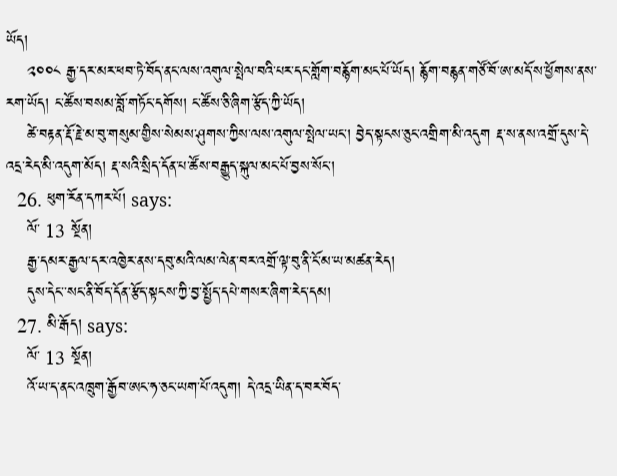ཡོད།
    ༢༠༠༨ རྒྱ་དར་མར་ཕབ་ཏེ་བོད་ནང་ལས་འགུལ་སྤེལ་བའི་པར་དང་གློག་བརྙོག་མང་པོ་ཡོད། རྙོག་བརྙན་གཙོ་བོ་ཨ་མདོ་ས་ཕྱོགས་ནས་རག་ཡོད། ང་ཚོས་བསམ་བློ་གཏོང་དགོས། ང་ཚོས་ཅི་ཞིག་རྩོད་ཀྱི་ཡོད།
    ཚེ་བརྟན་རྡོ་རྗེ་མ་བུ་གསུམ་གྱིས་སེམས་ཤུགས་ཀྱིས་ལས་འགུལ་སྤེལ་ཡང་། བྱེད་སྟངས་ཅུང་འགྲིག་མི་འདུག རྡ་ས་ནས་འགྲོ་དུས་དེ་འདྲ་རེད་མི་འདུག་མོད། རྡ་སའི་སྲིད་དོན་པ་ཚོས་བརྒྱུད་སྐུལ་མང་པོ་བྱས་སོང་།
  26. ཕུག་རོན་དཀར་པོ། says:
    ལོ་ 13 སྔོན།
    རྒྱ་དམར་རྒྱལ་དར་འཁྱེར་ནས་དབུ་མའི་ལམ་ལེན་བར་འགྲོ་ལྟ་བུ་ནི་ངོ་མ་ཡ་མཚན་རེད།
    དུས་དེང་་སང་ནི་བོད་དོན་རྩོད་སྟངས་ཀྱི་བྱ་སྤྱོད་དཔེ་གསར་ཞིག་རེད་དམ།
  27. མི་རྒོད། says:
    ལོ་ 13 སྔོན།
    འོ་ཡ་ད་ནང་འཁྲུག་རྒྱོབ་ཨང་ཧ་ཅང་ཡག་པོ་འདུག། དེ་འདྲ་ཡིན་ད་བར་བོད་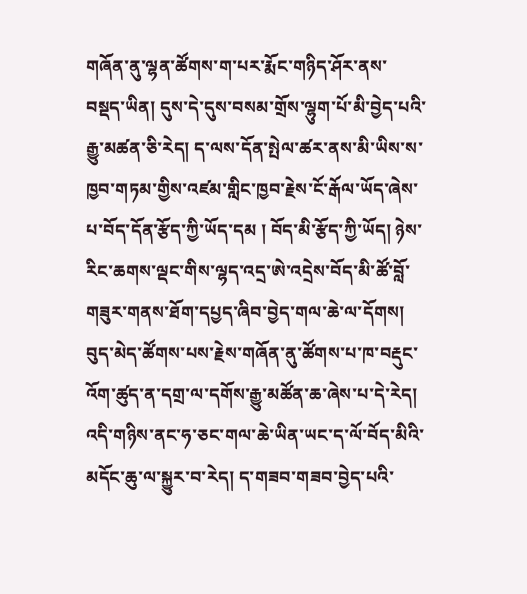གཞོན་ནུ་ལྷན་ཚོགས་ག་པར་རྨོང་གཉིད་ཤོར་ནས་བསྡད་ཡིན། དུས་དེ་དུས་བསམ་གྲོས་ལྷུག་པོ་མི་བྱེད་པའི་རྒྱུ་མཚན་ཅི་རེད། ད་ལས་དོན་སྤེལ་ཚར་ནས་མི་ཡིས་ས་ཁྱབ་གཏམ་གྱིས་འཛམ་གླིང་ཁྱབ་རྗེས་ངོ་རྒོལ་ཡོད་ཞེས་པ་བོད་དོན་རྩོད་ཀྱི་ཡོད་དམ ། བོད་མི་རྩོད་ཀྱི་ཡོད། ཉེས་རིང་ཆགས་ལྡང་གིས་ལྷད་འདྲ་ཨེ་འདྲེས་བོད་མི་ཚོ་བློ་གཟུར་གནས་ཐོག་དཔྱད་ཞིབ་བྱེད་གལ་ཆེ་ལ་དོགས། བུད་མེད་ཚོགས་པས་རྗེས་གཞོན་ནུ་ཚོགས་པ་ཁ་བརྡུང་འོག་ཚུད་ན་དགྲ་ལ་དགོས་རྒྱུ་མཚོན་ཆ་ཞེས་པ་དེ་རེད། འདི་གཉིས་ནང་ཧ་ཅང་གལ་ཆེ་ཡིན་ཡང་ད་ལོ་བོད་མིའི་མདོང་ཆུ་ལ་སྐྱུར་བ་རེད། ད་གཟབ་གཟབ་བྱེད་པའི་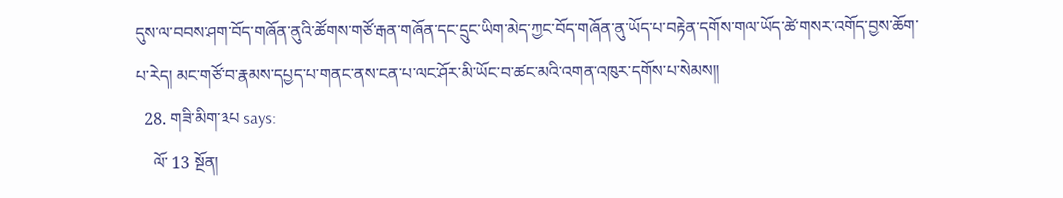དུས་ལ་བབས་ཤག་བོད་གཞོན་ནུའི་ཚོགས་གཙོ་རྒན་གཞོན་དང་དྲུང་ཡིག་མེད་ཀྱང་བོད་གཞོན་ནུ་ཡོད་པ་བརྟེན་དགོས་གལ་ཡོད་ཚེ་གསར་འགོད་བྱས་ཆོག་པ་རེད། མང་གཙོ་བ་རྣམས་དཔྱད་པ་གནང་ནས་ངན་པ་ལང་ཤོར་མི་ཡོང་བ་ཚང་མའི་འགན་འཁུར་དགོས་པ་སེམས།།
  28. གཟི་མིག་༣པ says:
    ལོ་ 13 སྔོན།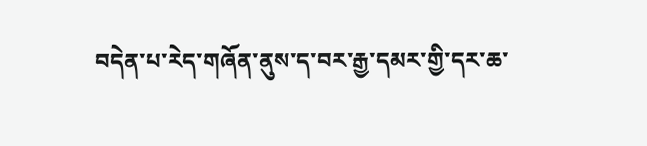བདེན་པ་རེད་གཞོན་ནུས་ད་བར་རྒྱ་དམར་གྱི་དར་ཆ་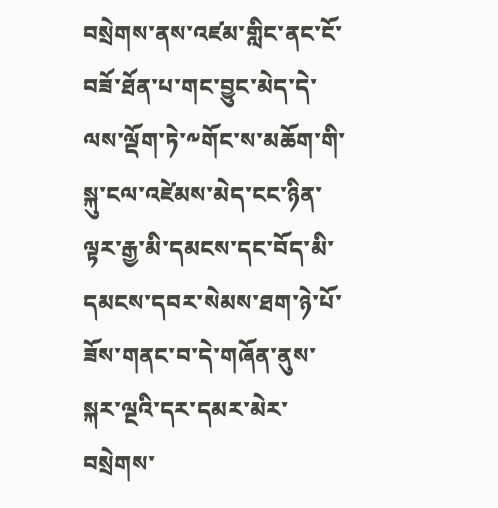བསྲེགས་ནས་འཛམ་གླིང་ནང་ངོ་བཟོ་ཐོན་པ་གང་བྱུང་མེད་དེ་ལས་ལྡོག་ཏེ་༸གོང་ས་མཆོག་གི་སྐུ་ངལ་འཛེམས་མེད་ངང་ཉིན་ལྟར་རྒྱ་མི་དམངས་དང་བོད་མི་དམངས་དབར་སེམས་ཐག་ཉེ་པོ་ཟོས་གནང་བ་དེ་གཞོན་ནུས་སྐར་ལྔའི་དར་དམར་མེར་བསྲེགས་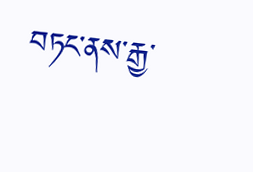བཏང་ནས་རྒྱ་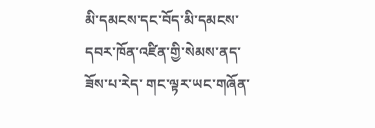མི་དམངས་དང་བོད་མི་དམངས་དབར་ཁོན་འཛིན་གྱི་སེམས་ནད་ཟོས་པ་རེད་ གང་ལྟར་ཡང་གཞོན་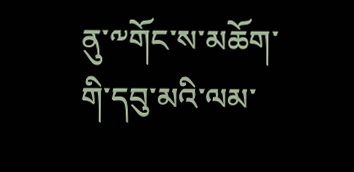ནུ་༸གོང་ས་མཆོག་གི་དབུ་མའི་ལམ་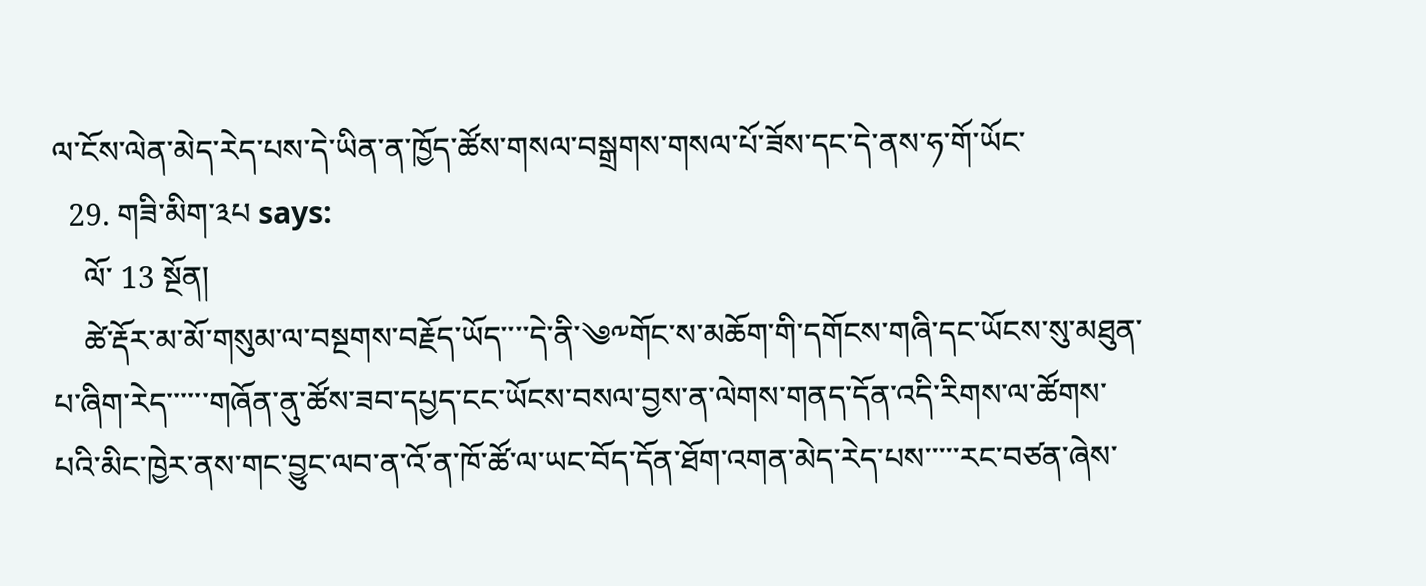ལ་ངོས་ལེན་མེད་རེད་པས་དེ་ཡིན་ན་ཁྱོད་ཚོས་གསལ་བསྒྲགས་གསལ་པོ་ཟོས་དང་དེ་ནས་ཧ་གོ་ཡོང་
  29. གཟི་མིག་༣པ says:
    ལོ་ 13 སྔོན།
    ཚེ་རྡོར་མ་མོ་གསུམ་ལ་བསྔགས་བརྗོད་ཡོད་་་་དེ་ནི་༄༸གོང་ས་མཆོག་གི་དགོངས་གཞི་དང་ཡོངས་སུ་མཐུན་པ་ཞིག་རེད་་་་་་གཞོན་ནུ་ཚོས་ཟབ་དཔྱད་ངང་ཡོངས་བསལ་བྱས་ན་ལེགས་གནད་དོན་འདི་རིགས་ལ་ཚོགས་པའི་མིང་ཁྱེར་ནས་གང་བྱུང་ལབ་ན་འོ་ན་ཁོ་ཚོ་ལ་ཡང་བོད་དོན་ཐོག་འགན་མེད་རེད་པས་་་་་རང་བཙན་ཞེས་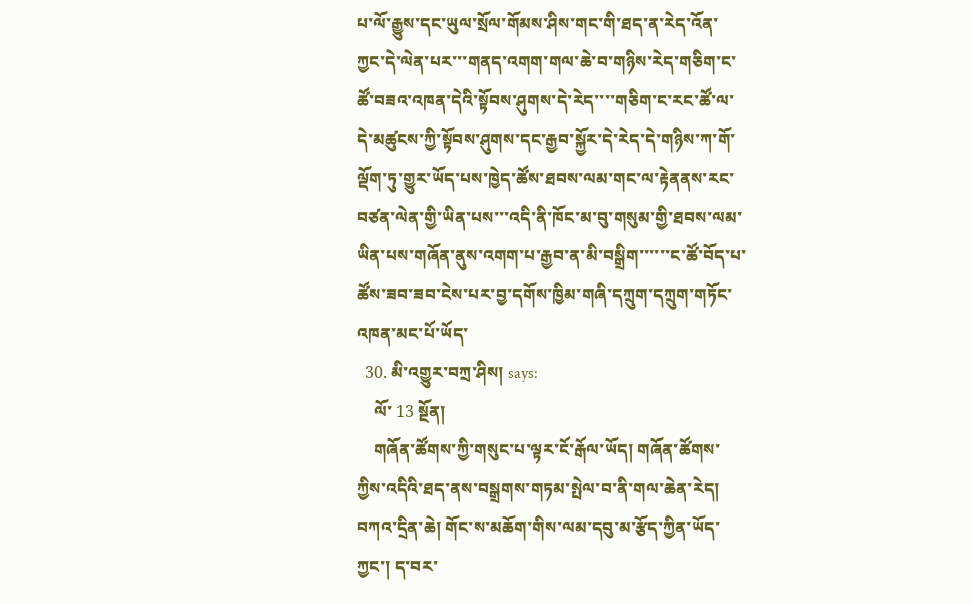པ་ལོ་རྒྱུས་དང་ཡུལ་སྲོལ་གོམས་ཤིས་གང་གི་ཐད་ན་རེད་འོན་ཀྱང་དེ་ལེན་པར་་་གནད་འགག་གལ་ཆེ་བ་གཉིས་རེད་གཅིག་ང་ཚོ་བཟའ་འཁན་དེའི་སྟོབས་ཤུགས་དེ་རེད་་་་གཅིག་ང་རང་ཚོ་ལ་དེ་མཚུངས་ཀྱི་སྟོབས་ཤུགས་དང་རྒྱབ་སྐྱོར་དེ་རེད་དེ་གཉིས་ཀ་གོ་ལྡོག་ཏུ་གྱུར་ཡོད་པས་ཁྱེད་ཚོས་ཐབས་ལམ་གང་ལ་རྟེནནས་རང་བཙན་ལེན་གྱི་ཡིན་པས་་་འདི་ནི་ཁོང་མ་བུ་གསུམ་གྱི་ཐབས་ལམ་ཡིན་པས་གཞོན་ནུས་འགག་པ་རྒྱབ་ན་མི་བསྒྲིག་་་་་་ང་ཚོ་བོད་པ་ཚོས་ཟབ་ཟབ་ངེས་པར་བྱ་དགོས་ཁྱིམ་གཞི་དཀྲུག་དཀྲུག་གཏོང་འཁན་མང་པོ་ཡོད་
  30. མི་འགྱུར་བཀྲ་ཤིས། says:
    ལོ་ 13 སྔོན།
    གཞོན་ཚོགས་ཀྱི་གསུང་པ་ལྟར་ངོ་རྒོལ་ཡོད། གཞོན་ཚོགས་ཀྱིས་འདིའི་ཐད་ནས་བསྒྲགས་གཏམ་སྤེལ་བ་ནི་གལ་ཆེན་རེད། བཀའ་དྲིན་ཆེ། གོང་ས་མཆོག་གིས་ལམ་དབུ་མ་རྩོད་ཀྱིན་ཡོད་ཀྱང་། ད་བར་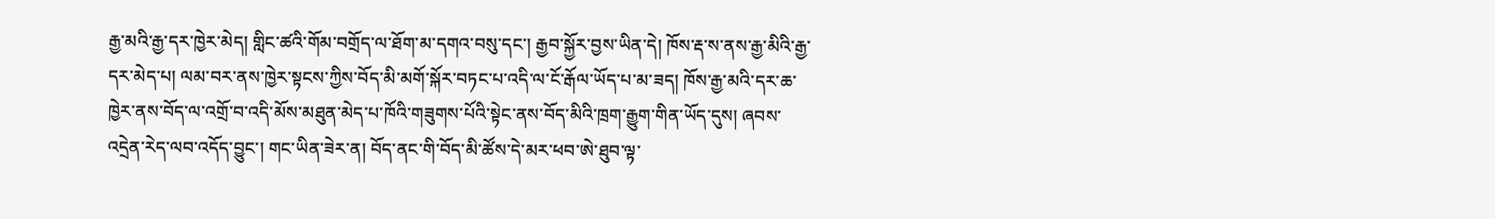རྒྱ་མའི་རྒྱ་དར་ཁྱེར་མེད། གླིང་ཚའི་གོམ་བགྲོད་ལ་ཐོག་མ་དགའ་བསུ་དང་། རྒྱབ་སྐྱོར་བྱས་ཡིན་དེ། ཁོས་རྡ་ས་ནས་རྒྱ་མིའི་རྒྱ་དར་མེད་པ། ལམ་བར་ནས་ཁྱེར་སྟངས་ཀྱིས་བོད་མི་མགོ་སྐོར་བཏང་པ་འདི་ལ་ངོ་རྒོལ་ཡོད་པ་མ་ཟད། ཁོས་རྒྱ་མའི་དར་ཆ་ཁྱེར་ནས་བོད་ལ་འགྲོ་བ་འདི་མོས་མཐུན་མེད་པ་ཁོའི་གཟུགས་པོའི་སྟེང་ནས་བོད་མིའི་ཁྲག་རྒྱུག་གིན་ཡོད་དུས། ཞབས་འདྲེན་རེད་ལབ་འདོད་བྱུང་། གང་ཡིན་ཟེར་ན། བོད་ནང་གི་བོད་མི་ཚོས་དེ་མར་ཕབ་ཨེ་ཐུབ་ལྟ་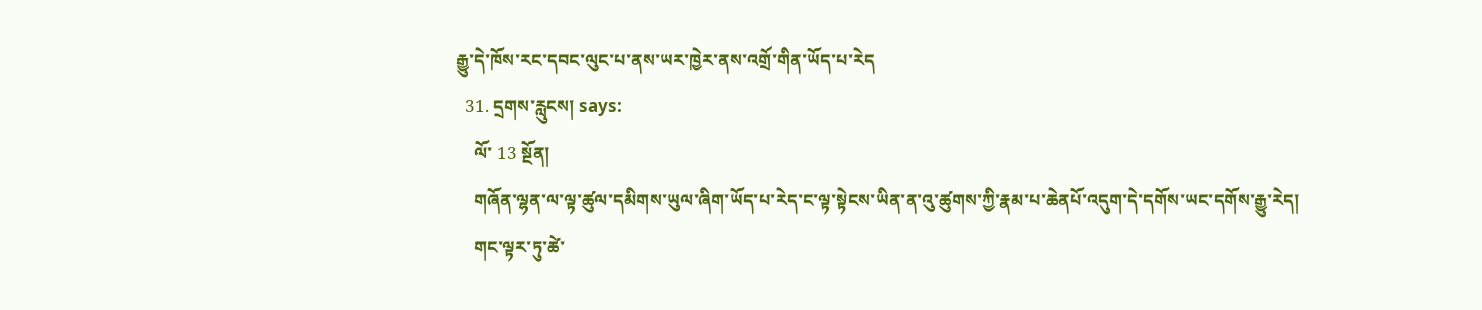རྒྱུ་དེ་ཁོས་རང་དབང་ལུང་པ་ནས་ཡར་ཁྱེར་ནས་འགྲོ་གིན་ཡོད་པ་རེད
  31. དྲགས་རླུངས། says:
    ལོ་ 13 སྔོན།
    གཞོན་ལྷན་ལ་ལྟ་ཚུལ་དམིགས་ཡུལ་ཞིག་ཡོད་པ་རེད་ང་ལྟ་སྟེངས་ཡིན་ན་འུ་ཚུགས་ཀྱི་རྣམ་པ་ཆེནཔོ་འདུག་དེ་དགོས་ཡང་དགོས་རྒྱུ་རེད།
    གང་ལྟར་ཏུ་ཚེ་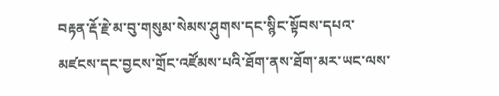བརྟན་རྡོ་རྗེ་མ་བུ་གསུམ་སེམས་ཤུགས་དང་སྙིང་སྟོབས་དཔའ་མཛངས་དང་བྱངས་གྲོང་འཛོམས་པའི་ཐོག་ནས་ཐོག་མར་ཡང་ལས་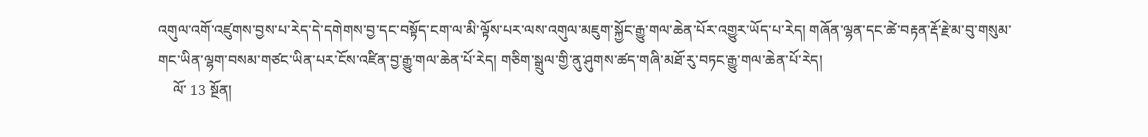འགུལ་འགོ་འཛུགས་བྱས་པ་རེད་དེ་དགེགས་བྱ་དང་བསྟོད་ངག་ལ་མི་ལྟོས་པར་ལས་འགུལ་མཇུག་སྐྱོང་རྒྱུ་གལ་ཆེན་པོར་འགྱུར་ཡོད་པ་རེད། གཞོན་ལྷན་དང་ཚེ་བརྟན་རྡོ་རྗེ་མ་བུ་གསུམ་གང་ཡིན་ལྷག་བསམ་གཙང་ཡིན་པར་ངོས་འཛིན་བྱ་རྒྱུ་གལ་ཆེན་པོ་རེད། གཅིག་སྒྲུལ་གྱི་ནུ་ཤུགས་ཚད་གཞི་མཐོ་རུ་བཏང་རྒྱུ་གལ་ཆེན་པོ་རེད།
    ལོ་ 13 སྔོན།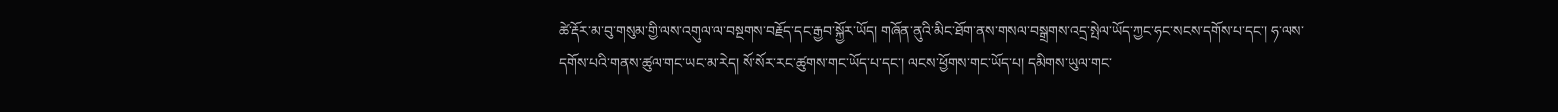ཚེ་རྡོར་མ་བུ་གསུམ་གྱི་ལས་འགུལ་ལ་བསྔགས་བརྗོད་དང་རྒྱབ་སྐྱོར་ཡོད། གཞོན་ནུའི་མིང་ཐོག་ནས་གསལ་བསྒྲགས་འདྲ་སྤེལ་ཡོད་ཀྱང་ཧང་སངས་དགོས་པ་དང་། ཧ་ལས་དགོས་པའི་གནས་ཚུལ་གང་ཡང་མ་རེད། སོ་སོར་རང་ཚུགས་གང་ཡོད་པ་དང་། ལངས་ཕྱོགས་གང་ཡོད་པ། དམིགས་ཡུལ་གང་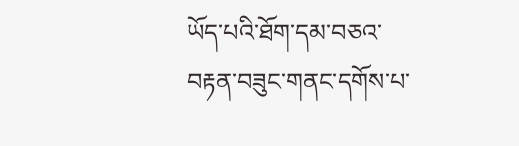ཡོད་པའི་ཐོག་དམ་བཅའ་བརྟན་བཟུང་གནང་དགོས་པ་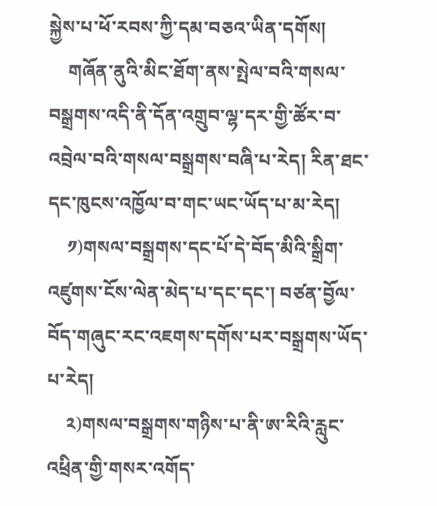སྐྱེས་པ་ཕོ་རབས་ཀྱི་དམ་བཅའ་ཡིན་དགོས།
    གཞོན་ནུའི་མིང་ཐོག་ནས་སྤེལ་བའི་གསལ་བསྒྲགས་འདི་ནི་དོན་འགྲུབ་ལྷ་དར་གྱི་ཚོར་བ་འབྲེལ་བའི་གསལ་བསྒྲགས་བཞི་པ་རེད། རིན་ཐང་དང་ཁུངས་འཁྱོལ་བ་གང་ཡང་ཡོད་པ་མ་རེད།
    ༡)གསལ་བསྒྲགས་དང་པོ་དེ་བོད་མིའི་སྒྲིག་འཛུགས་ངོས་ལེན་མེད་པ་དང་དང་། བཙན་བྱོལ་བོད་གཞུང་རང་འཇགས་དགོས་པར་བསྒྲགས་ཡོད་པ་རེད།
    ༢)གསལ་བསྒྲགས་གཉིས་པ་ནི་ཨ་རིའི་རླུང་འཕྲིན་གྱི་གསར་འགོད་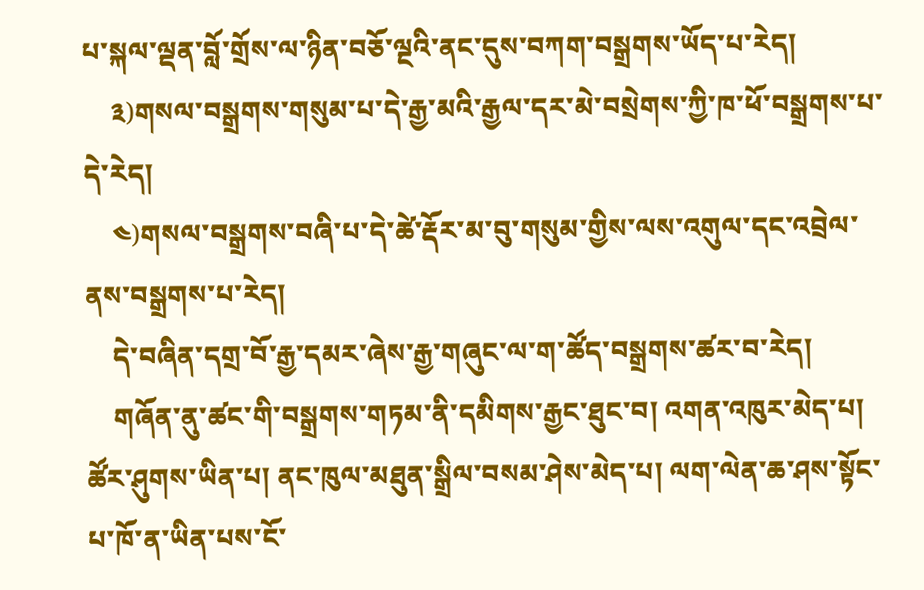པ་སྐལ་ལྡན་བློ་གྲོས་ལ་ཉིན་བཅོ་ལྔའི་ནང་དུས་བཀག་བསྒྲགས་ཡོད་པ་རེད།
    ༣)གསལ་བསྒྲགས་གསུམ་པ་དེ་རྒྱ་མའི་རྒྱལ་དར་མེ་བསྲེགས་ཀྱི་ཁ་ཕོ་བསྒྲགས་པ་དེ་རེད།
    ༤)གསལ་བསྒྲགས་བཞི་པ་དེ་ཚེ་རྡོར་མ་བུ་གསུམ་གྱིས་ལས་འགུལ་དང་འབྲེལ་ནས་བསྒྲགས་པ་རེད།
    དེ་བཞིན་དགྲ་བོ་རྒྱ་དམར་ཞེས་རྒྱ་གཞུང་ལ་ག་ཚོད་བསྒྲགས་ཚར་བ་རེད།
    གཞོན་ནུ་ཚང་གི་བསྒྲགས་གཏམ་ནི་དམིགས་རྒྱང་ཐུང་བ། འགན་འཁུར་མེད་པ། ཚོར་ཤུགས་ཡིན་པ། ནང་ཁུལ་མཐུན་སྒྲིལ་བསམ་ཤེས་མེད་པ། ལག་ལེན་ཆ་ཤས་སྟོང་པ་ཁོ་ན་ཡིན་པས་ངོ་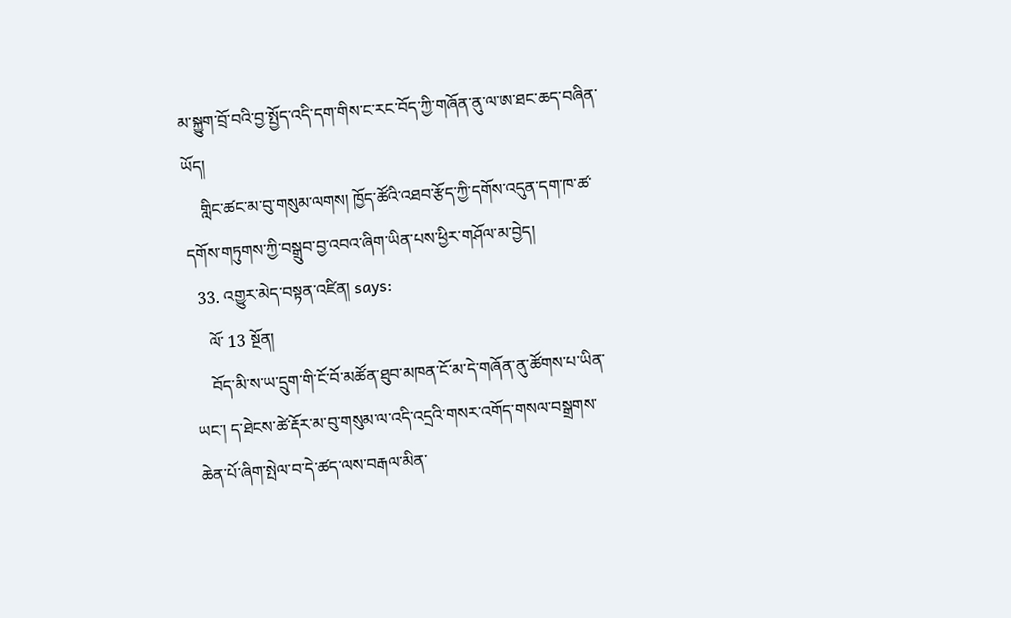མ་སྐྱུག་བྲོ་བའི་བྱ་སྤྱོད་འདི་དག་གིས་ང་རང་བོད་ཀྱི་གཞོན་ནུ་ལ་ཨ་ཐང་ཆད་བཞིན་ཡོད།
    གླིང་ཚང་མ་བུ་གསུམ་ལགས། ཁྱོད་ཚོའི་འཐབ་རྩོད་ཀྱི་དགོས་འདུན་དག་ཁ་ཚ་དགོས་གཏུགས་ཀྱི་བསྒྲུབ་བྱ་འབའ་ཞིག་ཡིན་པས་ཕྱིར་གཤོལ་མ་བྱེད།
  33. འགྱུར་མེད་བསྟན་འཛིན། says:
    ལོ་ 13 སྔོན།
    བོད་མི་ས་ཡ་དྲུག་གི་ངོ་བོ་མཚོན་ཐུབ་མཁན་ངོ་མ་དེ་གཞོན་ནུ་ཚོགས་པ་ཡིན་ཡང་། ད་ཐེངས་ཚེ་རྡོར་མ་བུ་གསུམ་ལ་འདི་འདྲའི་གསར་འགོད་གསལ་བསྒྲགས་ཆེན་པོ་ཞིག་སྤེལ་བ་དེ་ཚད་ལས་བརྒལ་མིན་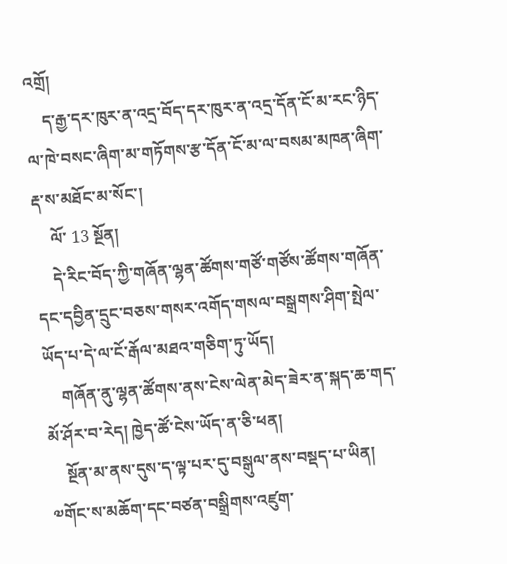འགྲོ།
    ད་རྒྱ་དར་ཁུར་ན་འདྲ་བོད་དར་ཁུར་ན་འདྲ་དོན་ངོ་མ་རང་ཉིད་ལ་ཁེ་བསང་ཞིག་མ་གཏོགས་རྩ་དོན་ངོ་མ་ལ་བསམ་མཁན་ཞིག་རྡ་ས་མཐོང་མ་སོང་།
    ལོ་ 13 སྔོན།
    དེ་རིང་བོད་ཀྱི་གཞོན་ལྷན་ཚོགས་གཙོ་གཙོས་ཚོགས་གཞོན་དང་དབྱིན་དྲུང་བཅས་གསར་འགོད་གསལ་བསྒྲགས་ཤིག་སྤེལ་ཡོད་པ་དེ་ལ་ངོ་རྒོལ་མཐའ་གཅིག་ཏུ་ཡོད།
    གཞོན་ནུ་ལྷན་ཚོགས་ནས་ངེས་ལེན་མེད་ཟེར་ན་སྐད་ཆ་གད་མོ་ཤོར་བ་རེད། ཁྱེད་ཚོ་ངེས་ཡོད་ན་ཅི་ཕན།
    སྔོན་མ་ནས་དུས་ད་ལྟ་པར་དུ་བསྒུལ་ནས་བསྡད་པ་ཡིན། ༧གོང་ས་མཆོག་དང་བཙན་བསྒྲིགས་འཛུག་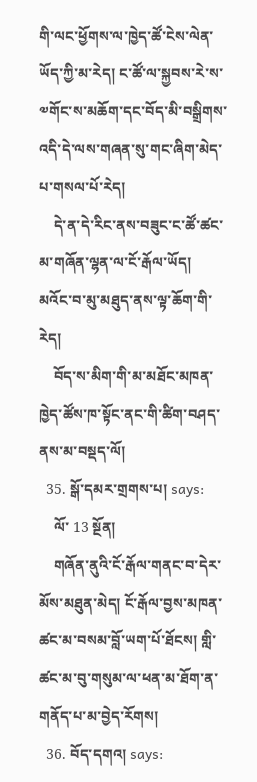གི་ལང་ཕྱོགས་ལ་ཁྱེད་ཚོ་ངེས་ལེན་ཡོད་ཀྱི་མ་རེད། ང་ཚོ་ལ་སྐྱབས་རེ་ས་༧གོང་ས་མཆོག་དང་བོད་མི་བསྒྲིགས་འདི་དེ་ལས་གཞན་སུ་གང་ཞིག་མེད་པ་གསལ་པོ་རེད།
    དེ་ན་དེ་རིང་ནས་བཟུང་ང་ཚོ་ཚང་མ་གཞོན་ལྷན་ལ་ངོ་རྒོལ་ཡོད། མའོང་བ་མུ་མཐུད་ནས་ལྟ་ཆོག་གི་རེད།
    བོད་ས་མིག་གི་མ་མཐོང་མཁན་ཁྱེད་ཚོས་ཁ་སྟོང་ནང་གི་ཚིག་བཤད་ནས་མ་བསྡད་ལོ།
  35. སྒོ་དམར་གྲགས་པ། says:
    ལོ་ 13 སྔོན།
    གཞོན་ནུའི་ངོ་རྒོལ་གནང་བ་དེར་མོས་མཐུན་མེད། ངོ་རྒོལ་བྱས་མཁན་ཚང་མ་བསམ་བློ་ཡག་པོ་ཐོངས། གླི་ཚང་མ་བུ་གསུམ་ལ་ཕན་མ་ཐོག་ན་གནོད་པ་མ་བྱེད་རོགས།
  36. བོད་དགའ། says: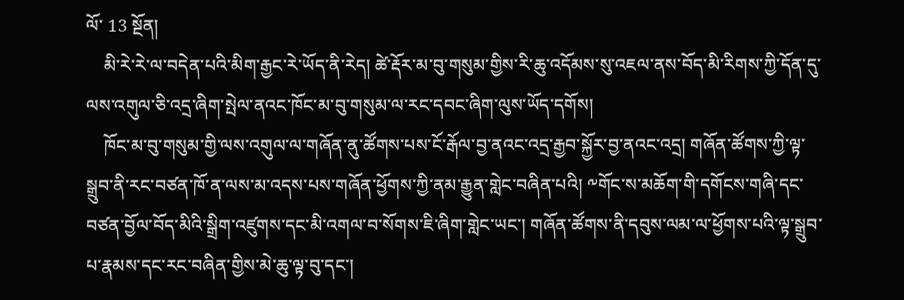ལོ་ 13 སྔོན།
    མི་རེ་རེ་ལ་བདེན་པའི་མིག་རྒྱང་རེ་ཡོད་ནི་རེད། ཚེ་རྡོར་མ་བུ་གསུམ་གྱིས་རི་ཆུ་འདོམས་སུ་འཇལ་ནས་བོད་མི་རིགས་ཀྱི་དོན་དུ་ལས་འགུལ་ཅི་འདྲ་ཞིག་སྤེལ་ནའང་ཁོང་མ་བུ་གསུམ་ལ་རང་དབང་ཞིག་ལུས་ཡོད་དགོས།
    ཁོང་མ་བུ་གསུམ་གྱི་ལས་འགུལ་ལ་གཞོན་ནུ་ཚོགས་པས་ངོ་རྒོལ་བྱ་ནའང་འདྲ་རྒྱབ་སྐྱོར་བྱ་ནའང་འདྲ། གཞོན་ཚོགས་ཀྱི་ལྟ་སྒྲུབ་ནི་རང་བཙན་ཁོ་ན་ལས་མ་འདས་པས་གཞོན་ཕྱོགས་ཀྱི་ནམ་རྒྱུན་གླེང་བཞིན་པའི། ༸གོང་ས་མཆོག་གི་དགོངས་གཞི་དང་བཙན་བྱོལ་བོད་མིའི་སྒྲིག་འཛུགས་དང་མི་འགལ་བ་སོགས་ཇི་ཞིག་གླེང་ཡང་། གཞོན་ཚོགས་ནི་དབུས་ལམ་ལ་ཕྱོགས་པའི་ལྟ་སྒྲུབ་པ་རྣམས་དང་རང་བཞིན་གྱིས་མེ་ཆུ་ལྟ་བུ་དང་།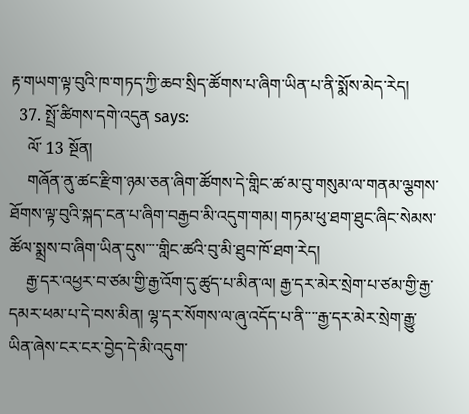རྟ་གཡག་ལྟ་བུའི་ཁ་གཏད་ཀྱི་ཆབ་སྲིད་ཚོགས་པ་ཞིག་ཡིན་པ་ནི་སྨོས་མེད་རེད།
  37. སྤྲོ་ཚིགས་དགེ་འདུན says:
    ལོ་ 13 སྔོན།
    གཞོན་ནུ་ཚང་རྫིག་ཉམ་ཅན་ཞིག་ཚོགས་དེ་གླིང་ཚ་མ་བུ་གསུམ་ལ་གནམ་ལྕགས་ཐོགས་ལྟ་བུའི་སྐད་ངན་པ་ཞིག་བརྒྱབ་མི་འདུག་གམ། གཏམ་ཕུ་ཐག་ཐུང་ཞིང་སེམས་ཚོལ་སྨྲས་བ་ཞིག་ཡིན་དུས་་་་གླིང་ཚའི་བུ་མི་ཐུབ་ཁོ་ཐག་རེད།
    རྒྱ་དར་འཕྱར་བ་ཙམ་གྱི་རྒྱ་འོག་དུ་ཚུད་པ་མིན་ལ། རྒྱ་དར་མེར་སྲེག་པ་ཙམ་གྱི་རྒྱ་དམར་ཕམ་པ་དེ་བས་མིན། ལྷ་དར་སོགས་ལ་ཞུ་འདོད་པ་ནི་་་་རྒྱ་དར་མེར་སྲེག་རྒྱུ་ཡིན་ཞེས་ངར་ངར་བྱེད་དེ་མི་འདུག་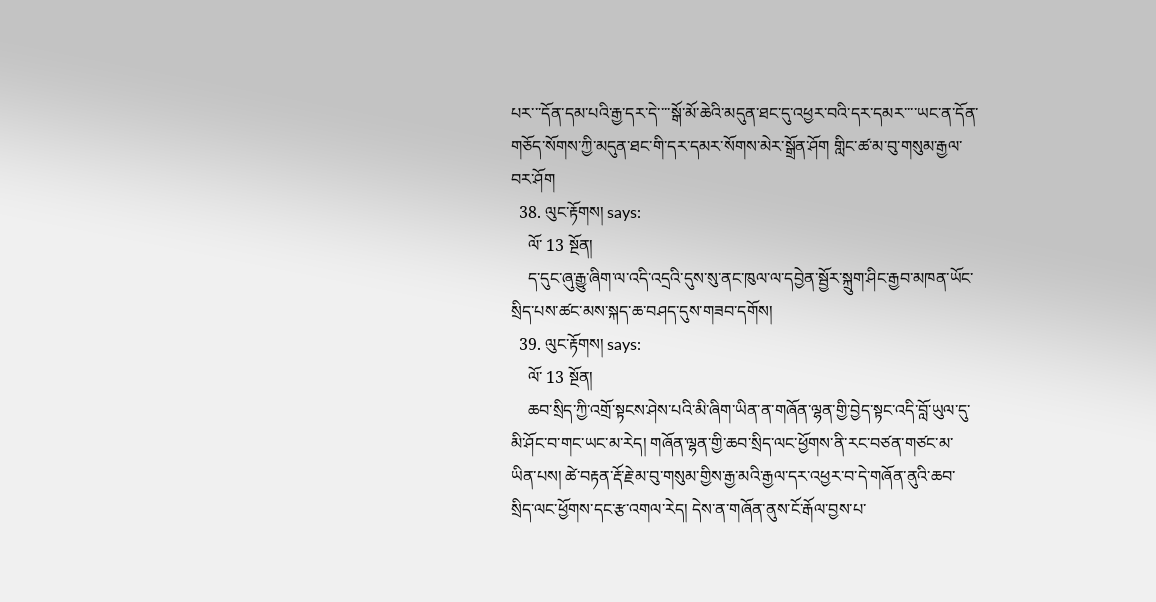པར་་་དོན་དམ་པའི་རྒྱ་དར་དེ་་་་སྒོ་མོ་ཆེའི་མདུན་ཐང་དུ་འཕྱར་བའི་དར་དམར་་་་ཡང་ན་དོན་གཅོད་སོགས་ཀྱི་མདུན་ཐང་གི་དར་དམར་སོགས་མེར་སྒྲོན་ཤོག གླིང་ཚ་མ་བུ་གསུམ་རྒྱལ་བར་ཤོག
  38. ལུང་རྟོགས། says:
    ལོ་ 13 སྔོན།
    ད་དུང་ཞུ་རྒྱུ་ཞིག་ལ་འདི་འདྲའི་དུས་སུ་ནང་ཁུལ་ལ་དབྱེན་སྦྱོར་སྐྲུག་ཤིང་རྒྱབ་མཁན་ཡོང་སྲིད་པས་ཚང་མས་སྐད་ཆ་བཤད་དུས་གཟབ་དགོས།
  39. ལུང་རྟོགས། says:
    ལོ་ 13 སྔོན།
    ཆབ་སྲིད་ཀྱི་འགྲོ་སྟངས་ཤེས་པའི་མི་ཞིག་ཡིན་ན་གཞོན་ལྷན་གྱི་བྱེད་སྟང་འདི་བློ་ཡུལ་དུ་མི་ཤོང་བ་གང་ཡང་མ་རེད། གཞོན་ལྷན་གྱི་ཆབ་སྲིད་ལང་ཕྱོགས་ནི་རང་བཙན་གཙང་མ་ཡིན་པས། ཚེ་བརྟན་རྡོ་རྗེ་མ་བུ་གསུམ་གྱིས་རྒྱ་མའི་རྒྱལ་དར་འཕྱར་བ་དེ་གཞོན་ནུའི་ཆབ་སྲིད་ལང་ཕྱོགས་དང་རྩ་འགལ་རེད། དེས་ན་གཞོན་ནུས་ངོ་རྒོལ་བྱས་པ་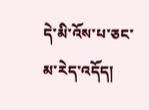དེ་མི་འོས་པ་ཅང་མ་རེད་འདོད།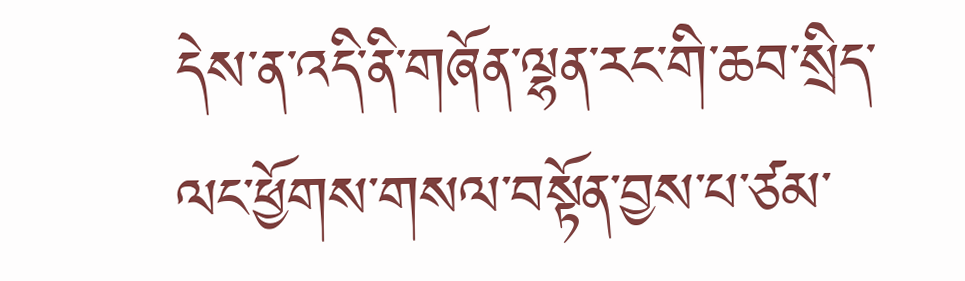དེས་ན་འདི་ནི་གཞོན་ལྷན་རང་གི་ཆབ་སྲིད་ལང་ཕྱོགས་གསལ་བསྟོན་བྱས་པ་ཙམ་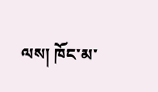ལས། ཁོང་མ་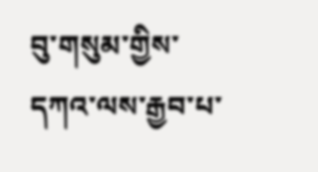བུ་གསུམ་གྱིས་དཀའ་ལས་རྒྱབ་པ་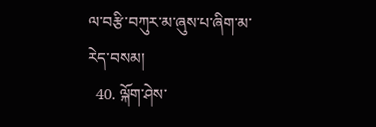ལ་བརྩི་བཀུར་མ་ཞུས་པ་ཞིག་མ་རེད་བསམ།
  40. ལྐོག་ཤེས་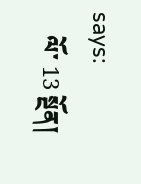says:
    ལོ་ 13 སྔོན།